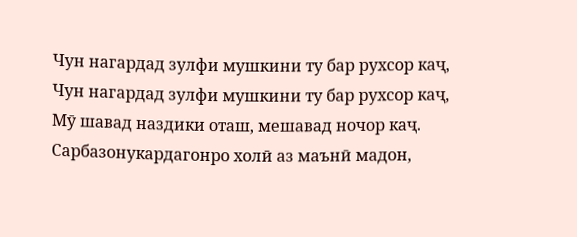Чун нагардад зулфи мушкини ту бар рухсор каҷ,
Чун нагардад зулфи мушкини ту бар рухсор каҷ,
Мӯ шавад наздики оташ, мешавад ночор каҷ.
Сарбазонукардагонро холӣ аз маънӣ мадон,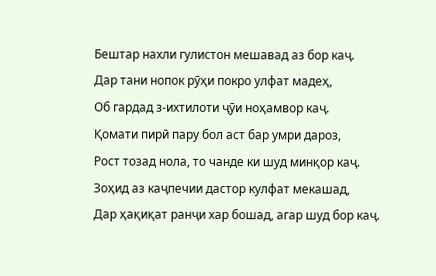Бештар нахли гулистон мешавад аз бор каҷ.
Дар тани нопок рӯҳи покро улфат мадеҳ,
Об гардад з-ихтилоти ҷӯи ноҳамвор каҷ.
Қомати пирӣ пару бол аст бар умри дароз,
Рост тозад нола, то чанде ки шуд минқор каҷ.
Зоҳид аз каҷпечии дастор кулфат мекашад,
Дар ҳақиқат ранҷи хар бошад, агар шуд бор каҷ.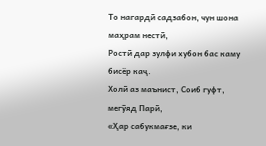То нагардӣ садзабон, чун шона маҳрам нестӣ,
Ростӣ дар зулфи хубон бас каму бисёр каҷ.
Холӣ аз маънист, Соиб гуфт, мегӯяд Парӣ,
«Ҳар сабукмағзе, ки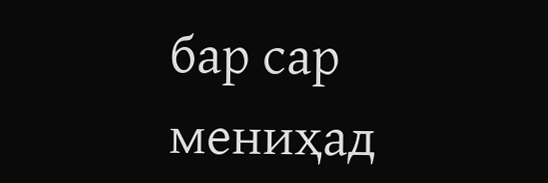бар сар мениҳад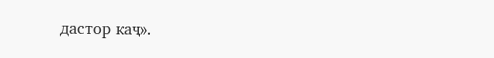дастор каҷ».